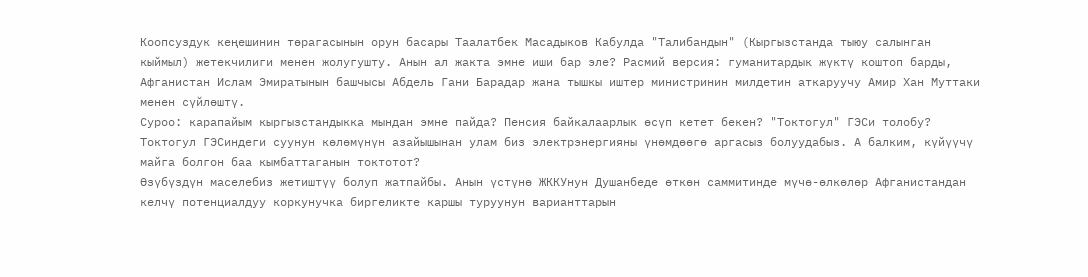Коопсуздук кеңешинин төрагасынын орун басары Таалатбек Масадыков Кабулда "Талибандын" (Кыргызстанда тыюу салынган кыймыл) жетекчилиги менен жолугушту. Анын ал жакта эмне иши бар эле? Расмий версия: гуманитардык жүктү коштоп барды, Афганистан Ислам Эмиратынын башчысы Абдель Гани Барадар жана тышкы иштер министринин милдетин аткаруучу Амир Хан Муттаки менен сүйлөштү.
Суроо: карапайым кыргызстандыкка мындан эмне пайда? Пенсия байкалаарлык өсүп кетет бекен? "Токтогул" ГЭСи толобу? Токтогул ГЭСиндеги суунун көлөмүнүн азайышынан улам биз электрэнергияны үнөмдөөгө аргасыз болуудабыз. А балким, күйүүчү майга болгон баа кымбаттаганын токтотот?
Өзүбүздүн маселебиз жетиштүү болуп жатпайбы. Анын үстүнө ЖККУнун Душанбеде өткөн саммитинде мүчө-өлкөлөр Афганистандан келчү потенциалдуу коркунучка биргеликте каршы туруунун варианттарын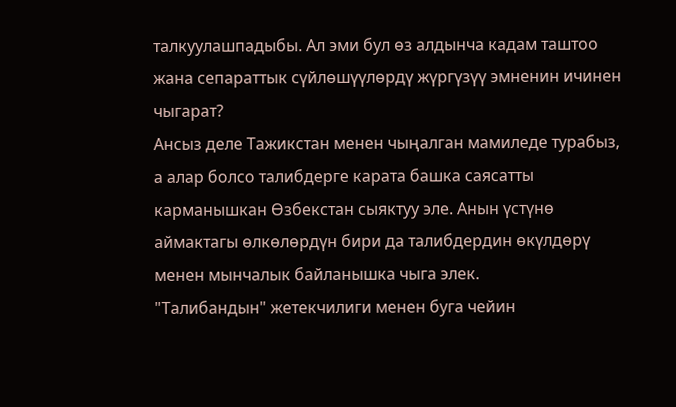талкуулашпадыбы. Ал эми бул өз алдынча кадам таштоо жана сепараттык сүйлөшүүлөрдү жүргүзүү эмненин ичинен чыгарат?
Ансыз деле Тажикстан менен чыңалган мамиледе турабыз, а алар болсо талибдерге карата башка саясатты карманышкан Өзбекстан сыяктуу эле. Анын үстүнө аймактагы өлкөлөрдүн бири да талибдердин өкүлдөрү менен мынчалык байланышка чыга элек.
"Талибандын" жетекчилиги менен буга чейин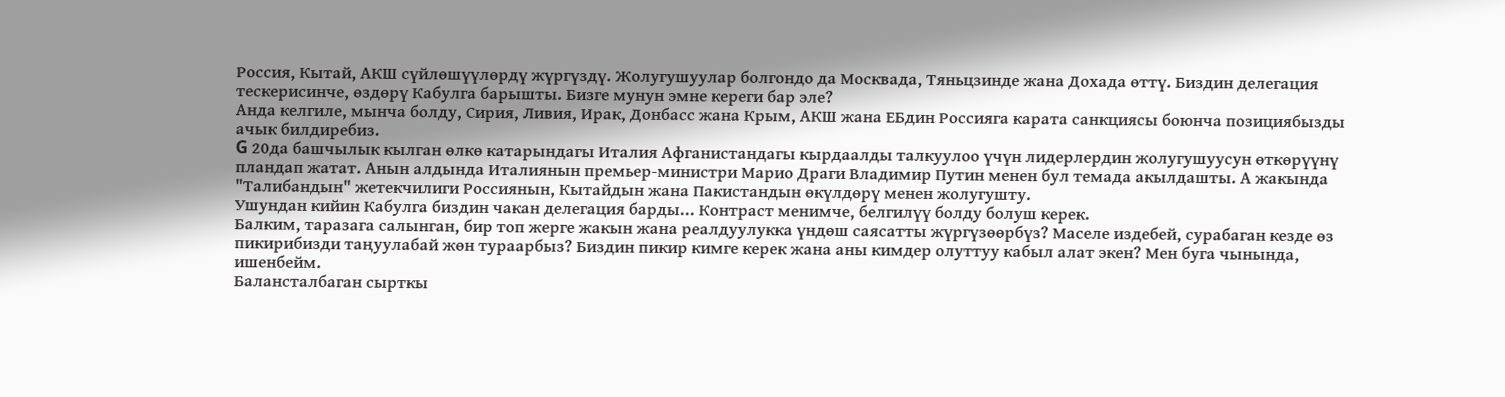Россия, Кытай, АКШ сүйлөшүүлөрдү жүргүздү. Жолугушуулар болгондо да Москвада, Тяньцзинде жана Дохада өттү. Биздин делегация тескерисинче, өздөрү Кабулга барышты. Бизге мунун эмне кереги бар эле?
Анда келгиле, мынча болду, Сирия, Ливия, Ирак, Донбасс жана Крым, АКШ жана ЕБдин Россияга карата санкциясы боюнча позициябызды ачык билдиребиз.
G 20да башчылык кылган өлкө катарындагы Италия Афганистандагы кырдаалды талкуулоо үчүн лидерлердин жолугушуусун өткөрүүнү пландап жатат. Анын алдында Италиянын премьер-министри Марио Драги Владимир Путин менен бул темада акылдашты. А жакында "Талибандын" жетекчилиги Россиянын, Кытайдын жана Пакистандын өкүлдөрү менен жолугушту.
Ушундан кийин Кабулга биздин чакан делегация барды... Контраст менимче, белгилүү болду болуш керек.
Балким, таразага салынган, бир топ жерге жакын жана реалдуулукка үндөш саясатты жүргүзөөрбүз? Маселе издебей, сурабаган кезде өз пикирибизди таңуулабай жөн тураарбыз? Биздин пикир кимге керек жана аны кимдер олуттуу кабыл алат экен? Мен буга чынында, ишенбейм.
Балансталбаган сырткы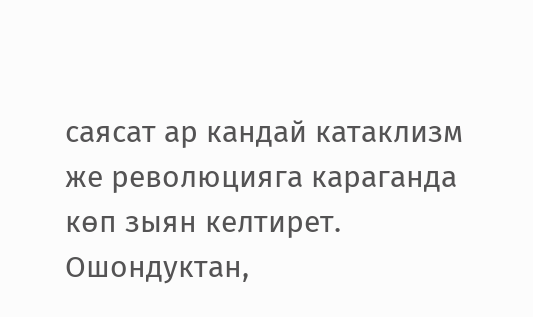саясат ар кандай катаклизм же революцияга караганда көп зыян келтирет. Ошондуктан,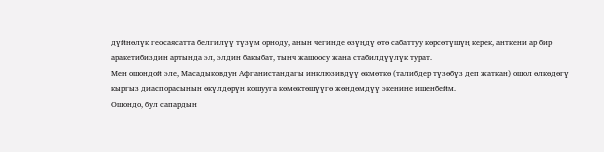дүйнөлүк геосаясатта белгилүү түзүм орноду, анын чегинде өзүңдү өтө сабаттуу көрсөтүшүң керек, анткени ар бир аракетибиздин артында эл, элдин бакыбат, тынч жашоосу жана стабилдүүлүк турат.
Мен ошондой эле, Масадыковдун Афганистандагы инклюзивдүү өкмөткө (талибдер түзөбүз деп жаткан) ошол өлкөдөгү кыргыз диаспорасынын өкүлдөрүн кошууга көмөктөшүүгө жөндөмдүү экенине ишенбейм.
Ошондо, бул сапардын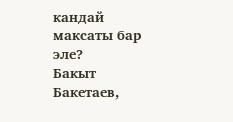кандай максаты бар эле?
Бакыт Бакетаев,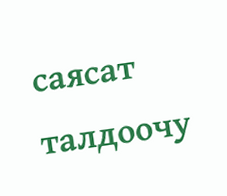саясат талдоочу